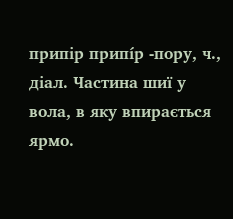припір припі́р -пору, ч., діал. Частина шиї у вола, в яку впирається ярмо.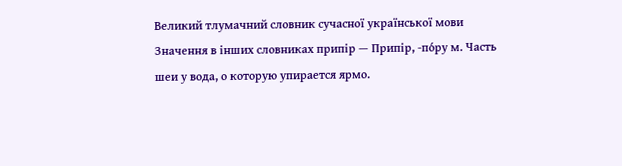Великий тлумачний словник сучасної української мови
Значення в інших словниках припір — Припір, -по́ру м. Часть шеи у вода, о которую упирается ярмо.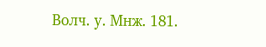Волч. у. Мнж. 181.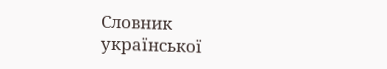Словник української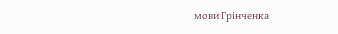мови Грінченка